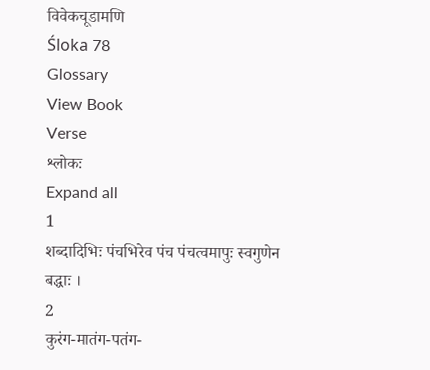विवेकचूडामणि
Śloka 78
Glossary
View Book
Verse
श्लोकः
Expand all
1
शब्दादिभिः पंचभिरेव पंच पंचत्वमापुः स्वगुणेन बद्धाः ।
2
कुरंग-मातंग-पतंग-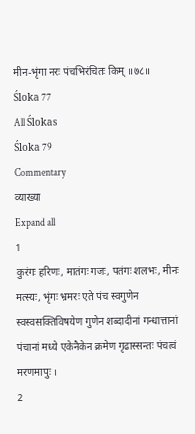मीन-भृंगा नरः पंचभिरंचितः किम् ॥७८॥
Śloka 77
All Ślokas
Śloka 79
Commentary
व्याख्या
Expand all
1
कुरंगः हरिणः, मातंगः गजः, पतंगः शलभः, मीनः मत्स्यः, भृंगः भ्रमरः एते पंच स्वगुणेन स्वस्वसक्तिविषयेण गुणेन शब्दादीनां गन्धात्तानां पंचानां मध्ये एकेनैकेन क्रमेण गृढास्सन्तः पंचत्वं मरणमापुः ।
2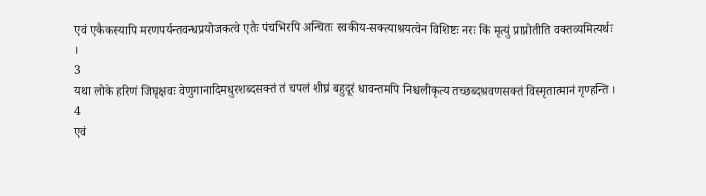एवं एकैकस्यापि मरणपर्यन्तवन्धप्रयोजकत्वे एतैः पंचभिरपि अन्चितः स्वकीय-सक्त्याश्रयत्वेन विशिष्टः नरः किं मृत्युं प्राप्नोतीति वक्तव्यमित्यर्थः ।
3
यथा लोके हरिणं जिघृक्षवः वेणुगानादिमधुरशब्दसक्तं तं चपलं शीघ्रं बहुदूरं धावन्तमपि निश्चलीकृत्य तच्छब्दश्रवणसक्तं विस्मृतात्मानं गृण्हन्ति ।
4
एवं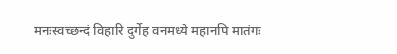मनःस्वच्छन्दं विहारि दुर्गेह वनमध्ये महानपि मातंगः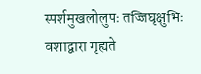स्पर्शमुखलोलुपः तज्जिघृक्षुभिः वशाद्वारा गृह्यते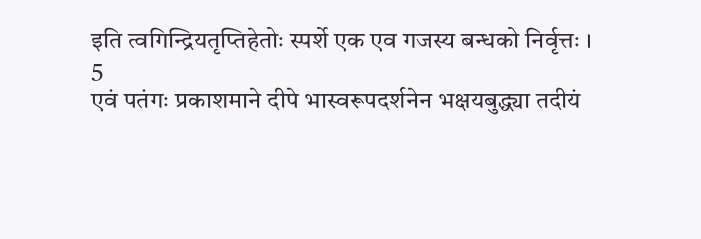इति त्वगिन्द्रियतृप्तिहेतोः स्पर्शे एक एव गजस्य बन्धको निर्वृत्तः ।
5
एवं पतंगः प्रकाशमाने दीपे भास्वरूपदर्शनेन भक्षयबुद्ध्या तदीयं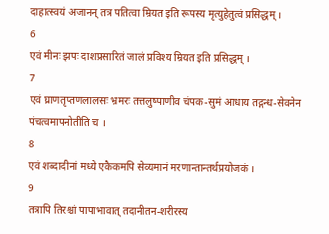दाहात्स्वयं अजानन् तत्र पतित्वा म्रियत इति रूपस्य मृत्युहेतुत्वं प्रसिद्धम् ।
6
एवं मीनः झपः दाशप्रसारितं जालं प्रविश्य म्रियत इति प्रसिद्धम् ।
7
एवं घ्राणतृप्तणलालसः भ्रमरः तत्तलुष्पाणीव चंपक-सुमं आधाय तद्गन्ध-सेवनेन पंचत्वमापनोतीति च ।
8
एवं शब्दादीनां मध्ये एकैकमपि सेव्यमानं मरणान्तान्तर्थप्रयोजकं ।
9
तत्रापि तिरश्चां पापाभावात् तदानीतन-शरीरस्य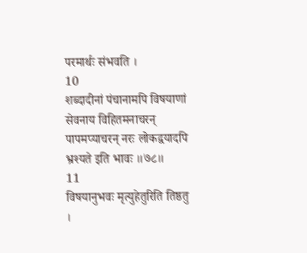परमार्थः संभवति ।
10
शब्दादीनां पंचानामपि विषयाणां सेवनाय विहितमनाचरन् पापमप्याचरन् नरः लोकद्वयादपि भ्रश्यते इति भावः ॥७८॥
11
विषयानुभवः मृत्युहेतुरिति तिष्ठतु ।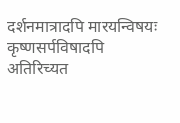दर्शनमात्रादपि मारयन्विषयः कृष्णसर्पविषादपि अतिरिच्यत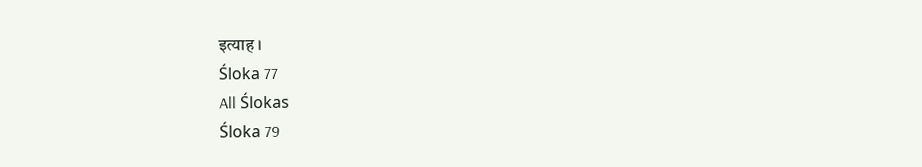इत्याह ।
Śloka 77
All Ślokas
Śloka 79